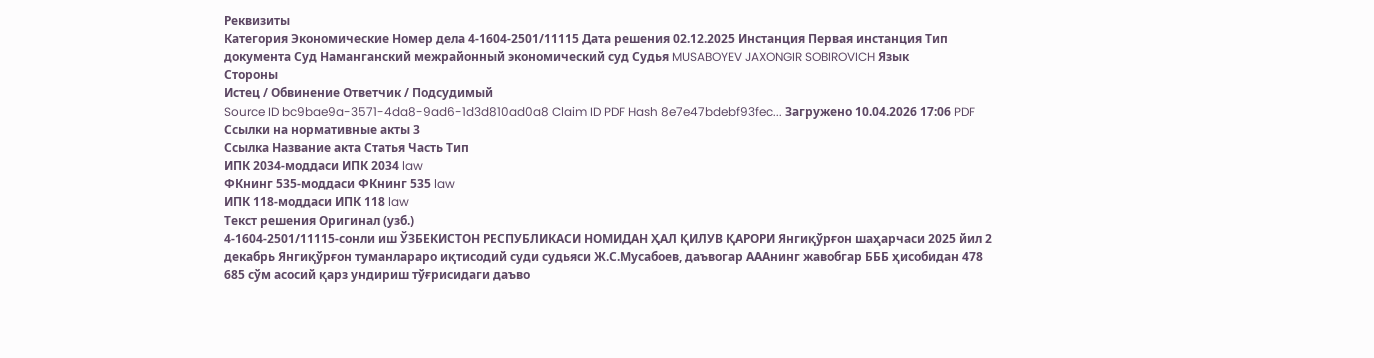Реквизиты
Категория Экономические Номер дела 4-1604-2501/11115 Дата решения 02.12.2025 Инстанция Первая инстанция Тип документа Суд Наманганский межрайонный экономический суд Судья MUSABOYEV JAXONGIR SOBIROVICH Язык
Стороны
Истец / Обвинение Ответчик / Подсудимый
Source ID bc9bae9a-3571-4da8-9ad6-1d3d810ad0a8 Claim ID PDF Hash 8e7e47bdebf93fec... Загружено 10.04.2026 17:06 PDF
Ссылки на нормативные акты 3
Ссылка Название акта Статья Часть Тип
ИПК 2034-моддаси ИПК 2034 law
ФКнинг 535-моддаси ФКнинг 535 law
ИПК 118-моддаси ИПК 118 law
Текст решения Оригинал (узб.)
4-1604-2501/11115-сонли иш ЎЗБЕКИСТОН РЕСПУБЛИКАСИ НОМИДАН ҲАЛ ҚИЛУВ ҚАРОРИ Янгиқўрғон шаҳарчаси 2025 йил 2 декабрь Янгиқўрғон туманлараро иқтисодий суди судьяси Ж.С.Мусабоев, даъвогар АААнинг жавобгар БББ ҳисобидан 478 685 сўм асосий қарз ундириш тўғрисидаги даъво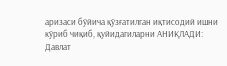аризаси бўйича қўзғатилган иқтисодий ишни кўриб чиқиб, қуйидагиларни АНИҚЛАДИ: Давлат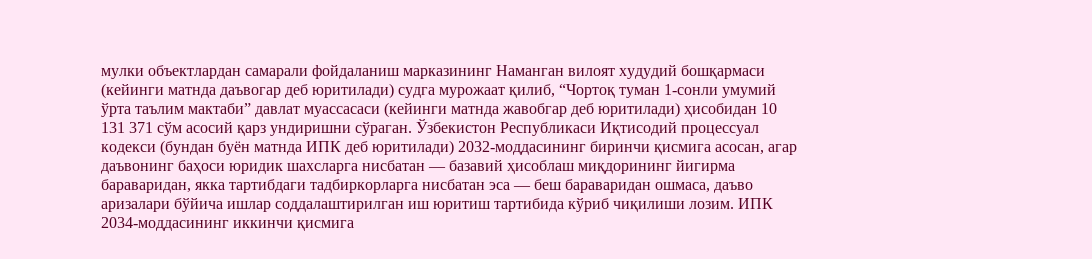мулки объектлардан самарали фойдаланиш марказининг Наманган вилоят худудий бошқармаси (кейинги матнда даъвогар деб юритилади) судга мурожаат қилиб, “Чортоқ туман 1-сонли умумий ўрта таълим мактаби” давлат муассасаси (кейинги матнда жавобгар деб юритилади) ҳисобидан 10 131 371 сўм асосий қарз ундиришни сўраган. Ўзбекистон Республикаси Иқтисодий процессуал кодекси (бундан буён матнда ИПК деб юритилади) 2032-моддасининг биринчи қисмига асосан, агар даъвонинг баҳоси юридик шахсларга нисбатан — базавий ҳисоблаш миқдорининг йигирма бараваридан, якка тартибдаги тадбиркорларга нисбатан эса — беш бараваридан ошмаса, даъво аризалари бўйича ишлар соддалаштирилган иш юритиш тартибида кўриб чиқилиши лозим. ИПК 2034-моддасининг иккинчи қисмига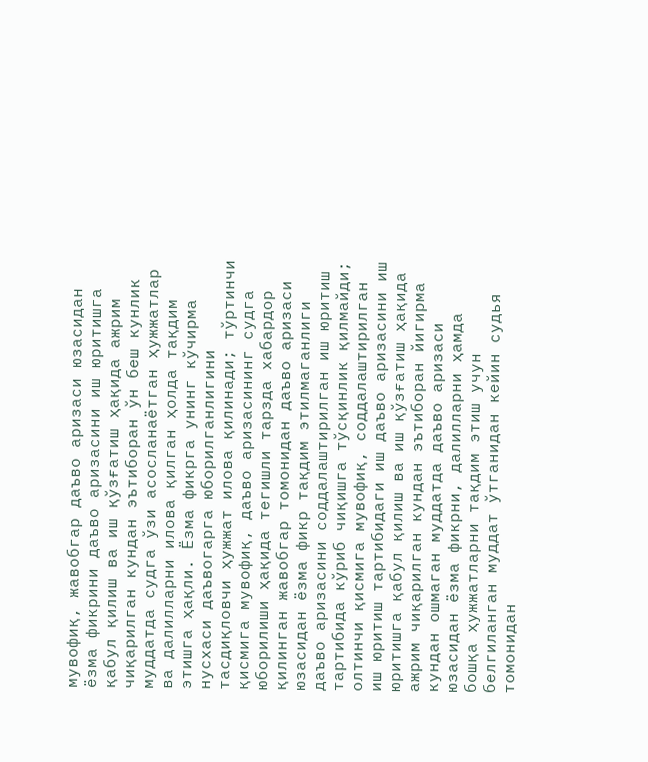мувофиқ, жавобгар даъво аризаси юзасидан ёзма фикрини даъво аризасини иш юритишга қабул қилиш ва иш қўзғатиш ҳақида ажрим чиқарилган кундан эътиборан ўн беш кунлик муддатда судга ўзи асосланаётган ҳужжатлар ва далилларни илова қилган ҳолда тақдим этишга ҳақли. Ёзма фикрга унинг кўчирма нусхаси даъвогарга юборилганлигини тасдиқловчи ҳужжат илова қилинади; тўртинчи қисмига мувофиқ, даъво аризасининг судга юборилиши ҳақида тегишли тарзда хабардор қилинган жавобгар томонидан даъво аризаси юзасидан ёзма фикр тақдим этилмаганлиги даъво аризасини соддалаштирилган иш юритиш тартибида кўриб чиқишга тўсқинлик қилмайди; олтинчи қисмига мувофиқ, соддалаштирилган иш юритиш тартибидаги иш даъво аризасини иш юритишга қабул қилиш ва иш қўзғатиш ҳақида ажрим чиқарилган кундан эътиборан йигирма кундан ошмаган муддатда даъво аризаси юзасидан ёзма фикрни, далилларни ҳамда бошқа ҳужжатларни тақдим этиш учун белгиланган муддат ўтганидан кейин судья томонидан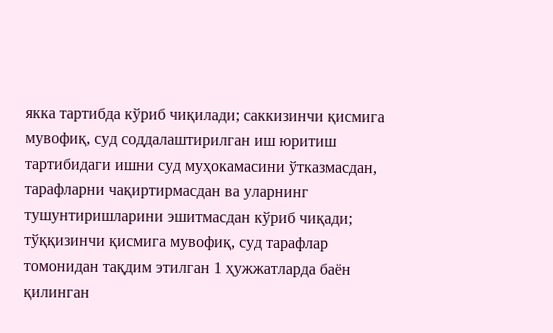якка тартибда кўриб чиқилади; саккизинчи қисмига мувофиқ, суд соддалаштирилган иш юритиш тартибидаги ишни суд муҳокамасини ўтказмасдан, тарафларни чақиртирмасдан ва уларнинг тушунтиришларини эшитмасдан кўриб чиқади; тўққизинчи қисмига мувофиқ, суд тарафлар томонидан тақдим этилган 1 ҳужжатларда баён қилинган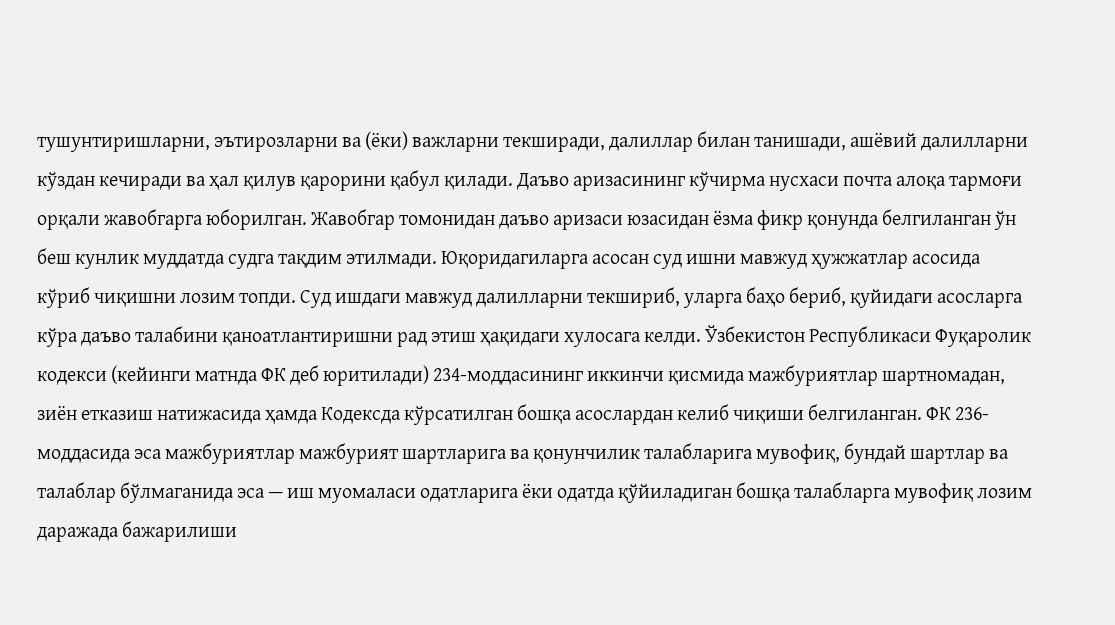тушунтиришларни, эътирозларни ва (ёки) важларни текширади, далиллар билан танишади, ашёвий далилларни кўздан кечиради ва ҳал қилув қарорини қабул қилади. Даъво аризасининг кўчирма нусхаси почта алоқа тармоғи орқали жавобгарга юборилган. Жавобгар томонидан даъво аризаси юзасидан ёзма фикр қонунда белгиланган ўн беш кунлик муддатда судга тақдим этилмади. Юқоридагиларга асосан суд ишни мавжуд ҳужжатлар асосида кўриб чиқишни лозим топди. Суд ишдаги мавжуд далилларни текшириб, уларга баҳо бериб, қуйидаги асосларга кўра даъво талабини қаноатлантиришни рад этиш ҳақидаги хулосага келди. Ўзбекистон Республикаси Фуқаролик кодекси (кейинги матнда ФК деб юритилади) 234-моддасининг иккинчи қисмида мажбуриятлар шартномадан, зиён етказиш натижасида ҳамда Кодексда кўрсатилган бошқа асослардан келиб чиқиши белгиланган. ФК 236-моддасида эса мажбуриятлар мажбурият шартларига ва қонунчилик талабларига мувофиқ, бундай шартлар ва талаблар бўлмаганида эса — иш муомаласи одатларига ёки одатда қўйиладиган бошқа талабларга мувофиқ лозим даражада бажарилиши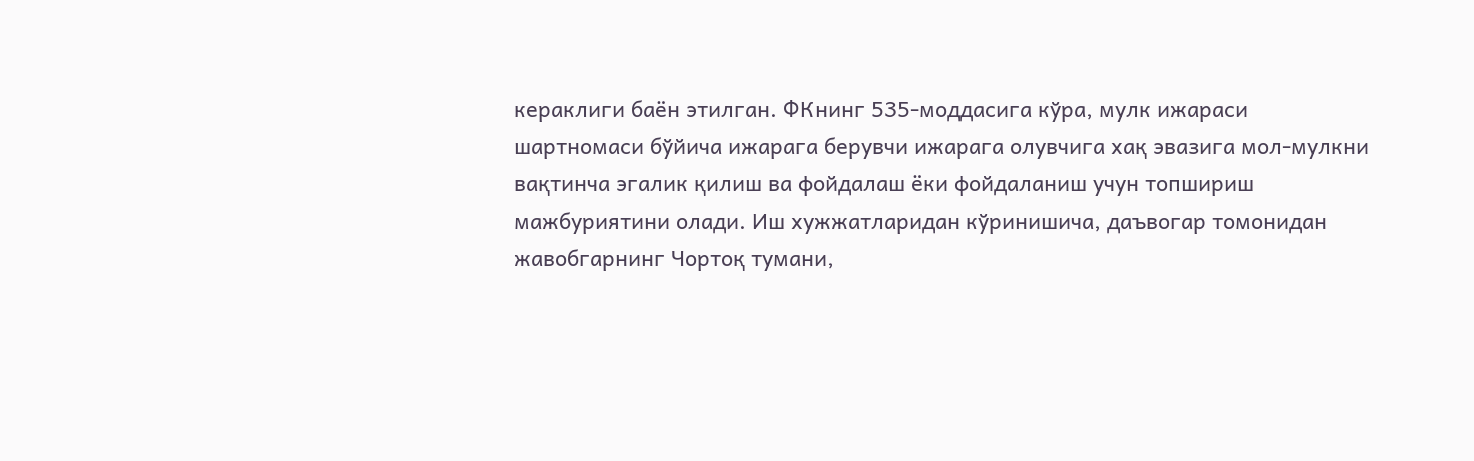кераклиги баён этилган. ФКнинг 535-моддасига кўра, мулк ижараси шартномаси бўйича ижарага берувчи ижарага олувчига хақ эвазига мол-мулкни вақтинча эгалик қилиш ва фойдалаш ёки фойдаланиш учун топшириш мажбуриятини олади. Иш хужжатларидан кўринишича, даъвогар томонидан жавобгарнинг Чортоқ тумани,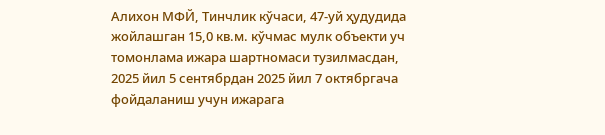Алихон МФЙ, Тинчлик кўчаси, 47-уй ҳудудида жойлашган 15,0 кв.м. кўчмас мулк объекти уч томонлама ижара шартномаси тузилмасдан, 2025 йил 5 сентябрдан 2025 йил 7 октябргача фойдаланиш учун ижарага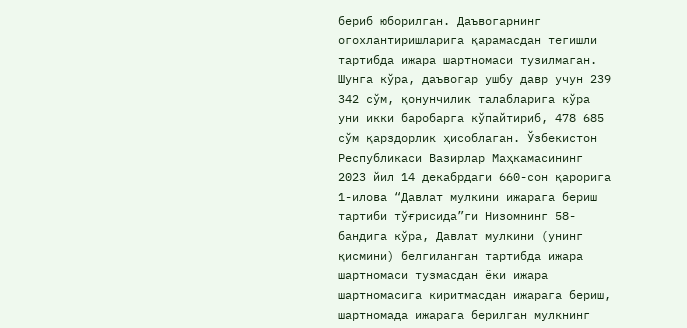бериб юборилган. Даъвогарнинг огохлантиришларига қарамасдан тегишли тартибда ижара шартномаси тузилмаган. Шунга кўра, даъвогар ушбу давр учун 239 342 сўм, қонунчилик талабларига кўра уни икки баробарга кўпайтириб, 478 685 сўм қарздорлик ҳисоблаган. Ўзбекистон Республикаси Вазирлар Маҳкамасининг 2023 йил 14 декабрдаги 660-сон қарорига 1-илова “Давлат мулкини ижарага бериш тартиби тўғрисида”ги Низомнинг 58-бандига кўра, Давлат мулкини (унинг қисмини) белгиланган тартибда ижара шартномаси тузмасдан ёки ижара шартномасига киритмасдан ижарага бериш, шартномада ижарага берилган мулкнинг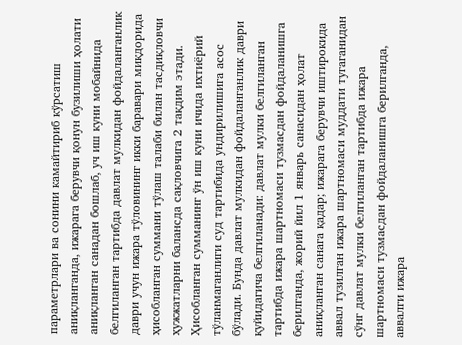параметрлари ва сонини камайтириб кўрсатиш аниқланганда, ижарага берувчи қонун бузилиши ҳолати аниқланган санадан бошлаб, уч иш куни мобайнида белгиланган тартибда давлат мулкидан фойдаланганлик даври учун ижара тўловининг икки баравари миқдорида ҳисобланган суммани тўлаш талаби билан тасдиқловчи ҳужжатларни балансда сақловчига 2 тақдим этади. Ҳисобланган сумманинг ўн иш куни ичида ихтиёрий тўланмаганлиги суд тартибида ундирилишига асос бўлади. Бунда давлат мулкидан фойдаланганлик даври қуйидагича белгиланади: давлат мулки белгиланган тартибда ижара шартномаси тузмасдан фойдаланишга берилганда, жорий йил 1 январь санасидан ҳолат аниқланган санага қадар; ижарага берувчи иштирокида аввал тузилган ижара шартномаси муддати тугаганидан сўнг давлат мулки белгиланган тартибда ижара шартномаси тузмасдан фойдаланишга берилганда, аввалги ижара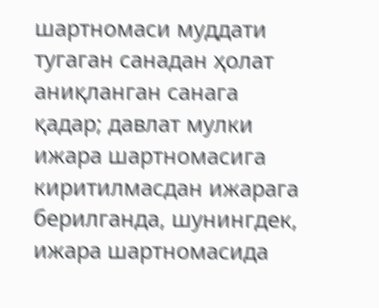шартномаси муддати тугаган санадан ҳолат аниқланган санага қадар; давлат мулки ижара шартномасига киритилмасдан ижарага берилганда, шунингдек, ижара шартномасида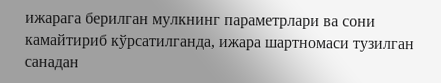ижарага берилган мулкнинг параметрлари ва сони камайтириб кўрсатилганда, ижара шартномаси тузилган санадан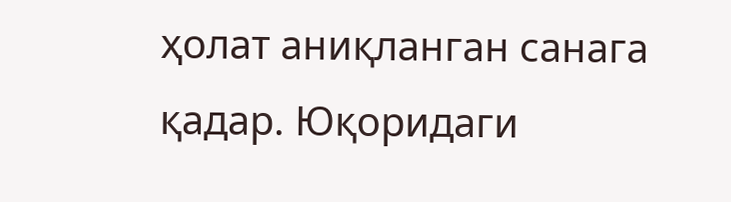ҳолат аниқланган санага қадар. Юқоридаги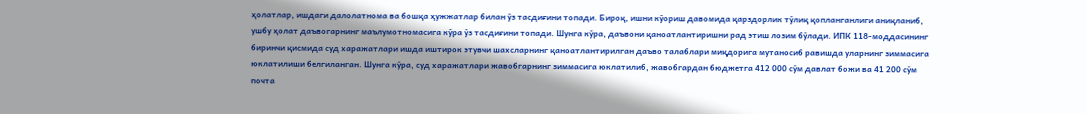ҳолатлар, ишдаги далолатнома ва бошқа ҳужжатлар билан ўз тасдиғини топади. Бироқ, ишни кўориш давомида қарздорлик тўлиқ қопланганлиги аниқланиб, ушбу ҳолат даъвогарнинг маълумотномасига кўра ўз тасдиғини топади. Шунга кўра, даъвони қаноатлантиришни рад этиш лозим бўлади. ИПК 118-моддасининг биринчи қисмида суд харажатлари ишда иштирок этувчи шахсларнинг қаноатлантирилган даъво талаблари миқдорига мутаносиб равишда уларнинг зиммасига юклатилиши белгиланган. Шунга кўра, суд харажатлари жавобгарнинг зиммасига юклатилиб, жавобгардан бюджетга 412 000 сўм давлат божи ва 41 200 сўм почта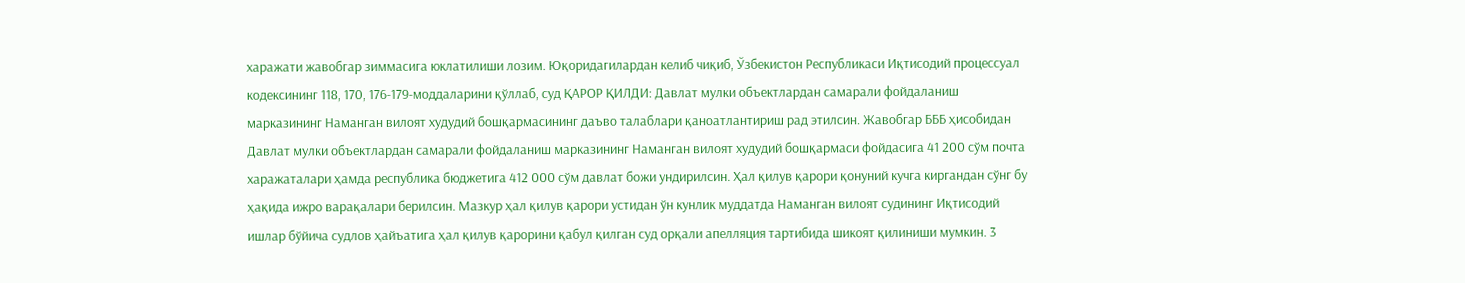харажати жавобгар зиммасига юклатилиши лозим. Юқоридагилардан келиб чиқиб, Ўзбекистон Республикаси Иқтисодий процессуал кодексининг 118, 170, 176-179-моддаларини қўллаб, суд ҚАРОР ҚИЛДИ: Давлат мулки объектлардан самарали фойдаланиш марказининг Наманган вилоят худудий бошқармасининг даъво талаблари қаноатлантириш рад этилсин. Жавобгар БББ ҳисобидан Давлат мулки объектлардан самарали фойдаланиш марказининг Наманган вилоят худудий бошқармаси фойдасига 41 200 сўм почта харажаталари ҳамда республика бюджетига 412 000 сўм давлат божи ундирилсин. Ҳал қилув қарори қонуний кучга киргандан сўнг бу ҳақида ижро варақалари берилсин. Мазкур ҳал қилув қарори устидан ўн кунлик муддатда Наманган вилоят судининг Иқтисодий ишлар бўйича судлов ҳайъатига ҳал қилув қарорини қабул қилган суд орқали апелляция тартибида шикоят қилиниши мумкин. 3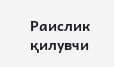Раислик қилувчи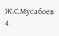Ж.С.Мусабоев 4